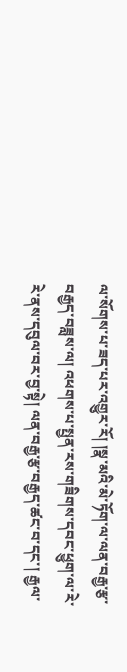ལ་སོགས་པ་ཟད་པར་འགྱུར་རོ། །སྣ་མའི་མེ་ཏོག་ལ་ལན་བརྒྱ་རྩ་བརྒྱད་བཟླས་ལ། འཕགས་པ་སྤྱན་རས་གཟིགས་དབང་ཕྱུག་ལ་རེ་རེ་ནས་དབུལ་བར་བྱ་སྟེ། ལན་བརྒྱ་རྩ་བརྒྱད་ཚང་བ་དང་། རྒྱལ་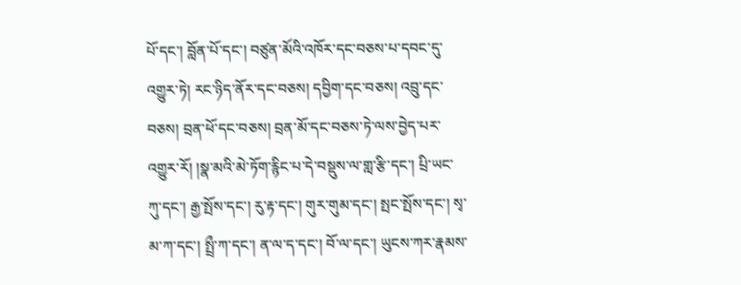པོ་དང་། བློན་པོ་དང་། བཙུན་མོའི་འཁོར་དང་བཅས་པ་དབང་དུ་འགྱུར་ཏེ། རང་ཉིད་ནོར་དང་བཅས། དབྱིག་དང་བཅས། འབྲུ་དང་བཅས། བྲན་ཕོ་དང་བཅས། བྲན་མོ་དང་བཅས་ཏེ་ལས་བྱེད་པར་འགྱུར་རོ། །སྣ་མའི་མེ་ཏོག་རྙིང་པ་དེ་བསྡུས་ལ་གླ་རྩི་དང་། པྲི་ཡང་ཀུ་དང་། རྒྱ་སྤོས་དང་། རུ་རྟ་དང་། གུར་གུམ་དང་། སྤང་སྤོས་དང་། སྭ་མ་ཀ་དང་། སྤྲྀ་ཀ་དང་། ན་ལ་ད་དང་། བོ་ལ་དང་། ཡུངས་ཀར་རྣམས་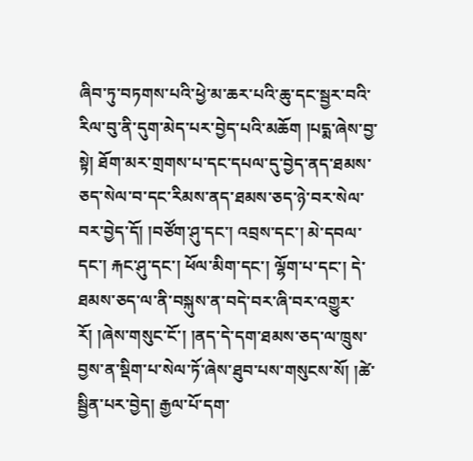ཞིབ་ཏུ་བཏགས་པའི་ཕྱེ་མ་ཆར་པའི་ཆུ་དང་སྦྱར་བའི་རིལ་བུ་ནི་དུག་མེད་པར་བྱེད་པའི་མཆོག །པདྨ་ཞེས་བྱ་སྟེ། ཐོག་མར་གྲགས་པ་དང་དཔལ་དུ་བྱེད་ནད་ཐམས་ཅད་སེལ་བ་དང་རིམས་ནད་ཐམས་ཅད་ཉེ་བར་སེལ་བར་བྱེད་དོ། །བཙོག་ཤུ་དང་། འབྲས་དང་། མེ་དབལ་དང་། རྐང་ཤུ་དང་། ཕོལ་མིག་དང་། ལྷོག་པ་དང་། དེ་ཐམས་ཅད་ལ་ནི་བསྐུས་ན་བདེ་བར་ཞི་བར་འགྱུར་རོ། །ཞེས་གསུང་ངོ་། །ནད་དེ་དག་ཐམས་ཅད་ལ་ཁྲུས་བྱས་ན་སྡིག་པ་སེལ་ཏོ་ཞེས་ཐུབ་པས་གསུངས་སོ། །ཚེ་སྦྱིན་པར་བྱེད། རྒྱལ་པོ་དག་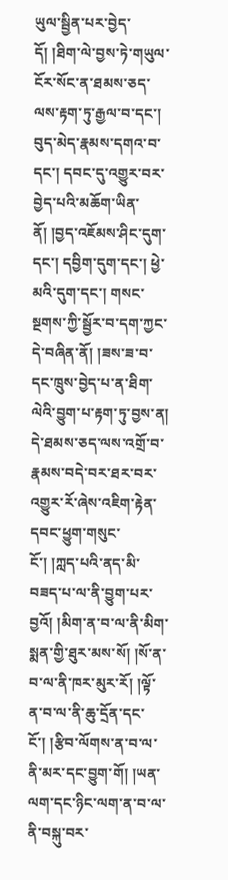ཡུལ་སྦྱིན་པར་བྱེད་དོ། །ཐིག་ལེ་བྱས་ཏེ་གཡུལ་ངོར་སོང་ན་ཐམས་ཅད་ལས་རྟག་ཏུ་རྒྱལ་བ་དང་། བུད་མེད་རྣམས་དགའ་བ་དང་། དབང་དུ་འགྱུར་བར་བྱེད་པའི་མཆོག་ཡིན་ནོ། །བྱད་འཇོམས་ཤིང་དུག་དང་། དབྱིག་དུག་དང་། ཕྱེ་མའི་དུག་དང་། གསང་སྔགས་ཀྱི་སྦྱོར་བ་དག་ཀྱང་དེ་བཞིན་ནོ། །ཟས་ཟ་བ་དང་ཁྲུས་བྱེད་པ་ན་ཐིག་ལེའི་བྱུག་པ་རྟག་ཏུ་བྱས་ན། དེ་ཐམས་ཅད་ལས་འགྲོ་བ་རྣམས་བདེ་བར་ཐར་བར་འགྱུར་རོ་ཞེས་འཇིག་རྟེན་དབང་ཕྱུག་གསུང་ངོ་། །ཀླད་པའི་ནད་མི་བཟད་པ་ལ་ནི་བྱུག་པར་བྱའོ། །མིག་ན་བ་ལ་ནི་མིག་སྨན་གྱི་ཐུར་མས་སོ། །སོ་ན་བ་ལ་ནི་ཁར་མུར་རོ། །ལྟོ་ན་བ་ལ་ནི་ཆུ་དྲོན་དང་ངོ་། །རྩིབ་ལོགས་ན་བ་ལ་ནི་མར་དང་བྱུག་གོ། །ཡན་ལག་དང་ཉིང་ལག་ན་བ་ལ་ནི་བསྐུ་བར་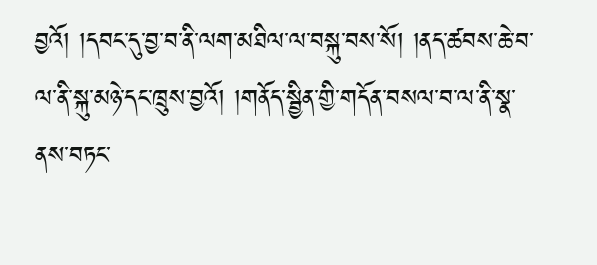བྱའོ། །དབང་དུ་བྱ་བ་ནི་ལག་མཐིལ་ལ་བསྐུ་བས་སོ། །ནད་ཚབས་ཆེ་བ་ལ་ནི་སྐུ་མཉེ་དང་ཁྲུས་བྱའོ། །གནོད་སྦྱིན་གྱི་གདོན་བསལ་བ་ལ་ནི་སྣ་ནས་བཏང་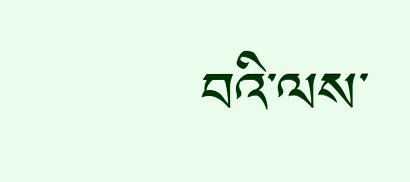བའི་ལས་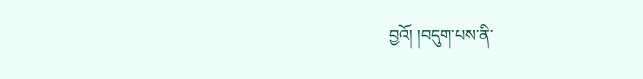བྱའོ། །བདུག་པས་ནི་